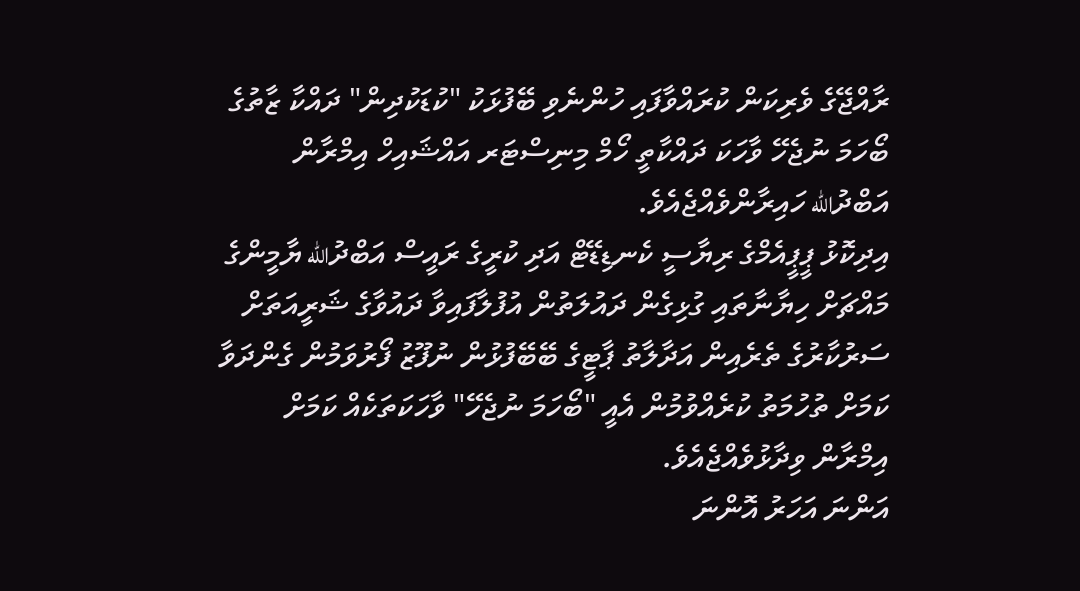ރާއްޖޭގެ ވެރިކަން ކުރައްވާފައި ހުންނެވި ބޭފުޅަކު "ކުޑަކުދިން" ދައްކާ ޒާތުގެ ބޯހަމަ ނުޖެހޭ ވާހަކަ ދައްކާތީ ހޯމް މިނިސްޓަރ އައްޝައިހް އިމްރާން އަބްދުالله ހައިރާންވެއްޖެއެވެ.
އިދިކޮޅު ޕީޕީއެމްގެ ރިޔާސީ ކެނޑިޑޭޓް އަދި ކުރީގެ ރައީސް އަބްދުالله ޔާމީންގެ މައްޗަށް ހިޔާނާތައި ގުޅިގެން ދައުލަތުން އުފުލާފައިވާ ދައުވާގެ ޝަރީއަތަށް ސަރުކާރުގެ ތެރެއިން އަދާލާތު ޕާޓީގެ ބޭބޭފުޅުން ނުފޫޒު ފޯރުވަމުން ގެންދަވާ ކަމަށް ތުހުމަތު ކުރެއްވުމުން އެއީ "ބޯހަމަ ނުޖެހޭ" ވާހަކަތަކެއް ކަމަށް އިމްރާން ވިދާޅުވެއްޖެއެވެ.
އަންނަ އަހަރު އޮންނަ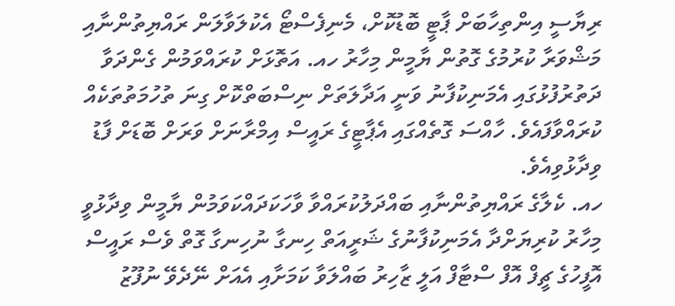ރިޔާސީ އިންތިހާބަށް ޕާޓީ ބޮޑުކޮށް، މެނިފެސްޓޯ އެކުލަވާލަން ރައްޔިތުންނާއި މަޝްވަރާ ކުރުމުގެ ގޮތުން ޔާމީން މިހާރު ހއ. އަތޮޅަށް ކުރައްވަމުން ގެންދަވާ ދަތުރުފުޅުގައި އެމަނިކުފާނު ވަނީ އަދާލަތަށް ނިސްބަތްކޮށް ގިނަ ތުހުމަތުތަކެއް ކުރައްވާފައެވެ. ހާއްސަ ގޮތެއްގައި އެޕާޓީގެ ރައީސް އިމްރާނަށް ވަރަށް ބޮޑަށް ފާޑު ވިދާޅުވިއެވެ.
ހއ. ކެލާގެ ރައްޔިތުންނާއި ބައްދަލުކުރައްވާ ވާހަކަދައްކަވަމުން ޔާމީން ވިދާޅުވީ މިހާރު ކުރިޔަށްދާ އެމަނިކުފާނުގެ ޝަރީއަތް ހިނގާ ނުހިނގާ ގޮތް ވެސް ރައީސް އޮފީހުގެ ޗީފް އޮފް ސްޓާފް އަލީ ޒާހިރު ބައްލަވާ ކަމަށާއި އެއަށް ނޭދެވޭ ނުފޫޒު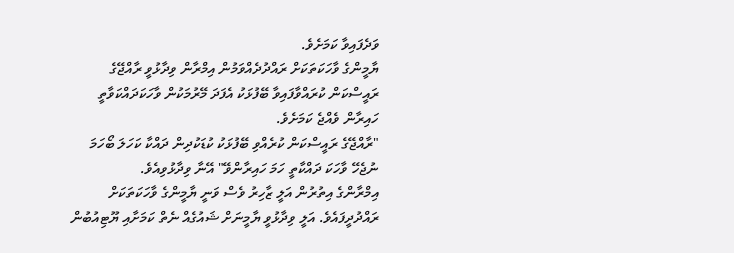ވަދެފައިވާ ކަމަށެވެ.
ޔާމީންގެ ވާހަކަތަކަށް ރައްދުދެއްވަމުން އިމްރާން ވިދާޅުވީ ރާއްޖޭގެ ރައީސްކަން ކުރައްވާފައިވާ ބޭފުޅަކު އެފަދަ މޭރުމަކުން ވާހަކަދައްކަވާތީ ހައިރާން ވެއްޖެ ކަމަށެވެ.
"ރާއްޖޭގެ ރައީސްކަން ކުރެއްވި ބޭފުޅަކު ކުޑަކުދިން ދައްކާ ކަހަލަ ބޯހަމަ ނުޖެހޭ ވާހަކަ ދައްކާތީ ހަމަ ހައިރާންވޭ" އޭނާ ވިދާޅުވިއެވެ.
އިމްރާންގެ އިތުރުން އަލީ ޒާހިރު ވެސް ވަނީ ޔާމީންގެ ވާހަކަތަކަށް ރައްދުދީފައެވެ. އަލީ ވިދާޅުވީ ޔާމީނަށް ޝައުގެއް ނެތް ކަމަށާއި ޔޫޓިއުބުން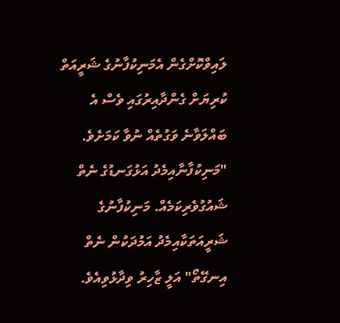ލައިވްކޮށްގެން އެމަނިކުފާނުގެ ޝަރީއަތް ކުރިޔަށް ގެންދާއިރުގައި ވެސް އެ ބައްލަވާނެ ވަގުތެއް ނުވާ ކަމަށެވެ.
"މަނިކުފާނާއިމެދު އަޅުގަނޑުގެ ނެތް ޝައުގުވެރިކަމެއް. މަނިކުފާނުގެ ޝަރީއަތަކާއިމެދު އަމުދަކުން ނެތް އިނގޭތޯ" އަލީ ޒާހިރު ވިދާޅުވިއެވެ.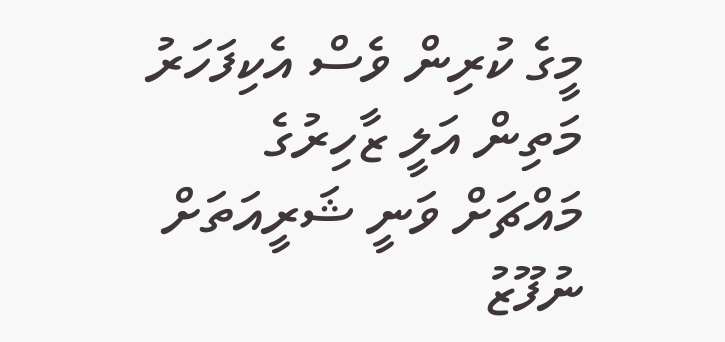މީގެ ކުރިން ވެސް އެކިފަހަރު މަތިން އަލީ ޒާހިރުގެ މައްޗަށް ވަނީ ޝަރީއަތަށް ނުފޫޒު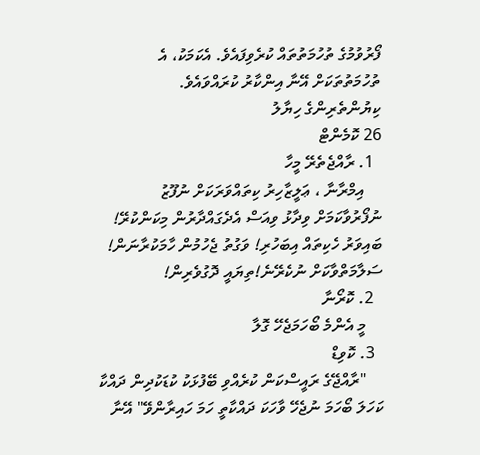ފޯރުވުމުގެ ތުހުމަތުތައް ކުރެވިފައެވެ. އެކަމަކު، އެ ތުހުމަތުތަކަށް އޭނާ އިންކާރު ކުރައްވައެވެ.
ކިޔުންތެރިންގެ ހިޔާލު
26 ކޮމެންޓް
  1. ރާއްޖެތެރޭ މީހާ
    އިމްރާނާ ، ޢަލީޒާހިރު ކިތައްވަރަކަށް ނުފޫޒު ނުފޯރުވާކަމަށް ވިދާޅު ވިއަސް އެދެގައްދާރުން މިކަންކުރޭ! ބައިވަރު ހެކިތައް އިބަހުރި! ވަގުތު ޖެހުމުން ހާމަކުރާނަން! ސަލާމަތްވާކަށް ނުކެރޭނެ!ތިޔައީ ދޮގުވެރިން!
  2. ކޮރޯނާ
    މީ އެންމެ ބޯހަމަޖެހޭ ގޮލާ
  3. ކޮވިޑް
    "ރާއްޖޭގެ ރައީސްކަން ކުރެއްވި ބޭފުޅަކު ކުޑަކުދިން ދައްކާ ކަހަލަ ބޯހަމަ ނުޖެހޭ ވާހަކަ ދައްކާތީ ހަމަ ހައިރާންވޭ" އޭނާ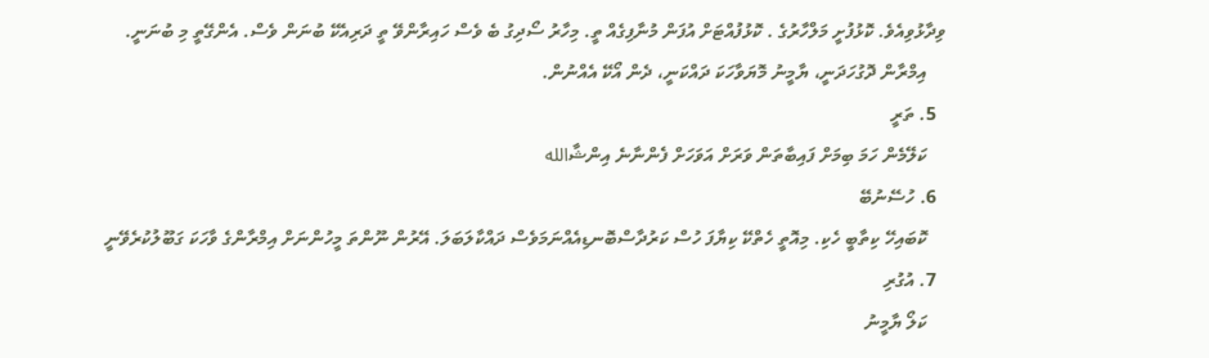ވިދާޅުވިއެވެ. ކޮޅުފުށީ މަލްހާރުގެ . ކޮޅުފުއްޓަށް އުފަން މުނާފިގެއް ތީ. މިހާރު ސޯދިގު ބެ ވެސް ހައިރާންވޭ ތީ ދަރިއެކޭ ބުނަން ވެސް. އެންގޭތީ މި ބުނަނީ.
    އިމްރާން ދޮގުހަދަނީ، ޔާމީނު މޮޔަވާހަކަ ދައްކަނީ، ދެން އޯކޭ އެއްނުން.
  5. ތަރީ
    ކަލޭމެން ހަމަ ބިމަށް ފައިބާތަން ވަރަށް އަވަހަށް ފެންނާނެ އިންޝާالله
  6. ހުސޭނުބޭ
    ކޮބައިހޭ ކިތާބީ ހެކި. މިއޮތީ ހެތްކޭ ކިޔާފަ ހުސް ކަރުދާސްބޮނޑިއެއްނަމަވެސް ދައްކާލަބަލަ. އޭރުން ނޫންތަ މީހުންނަށް އިމްރާންގެ ވާހަކަ ގަބޫލުކުރެވޭނީ
  7. އުގުރި
    ކަލޯ ޔާމީނު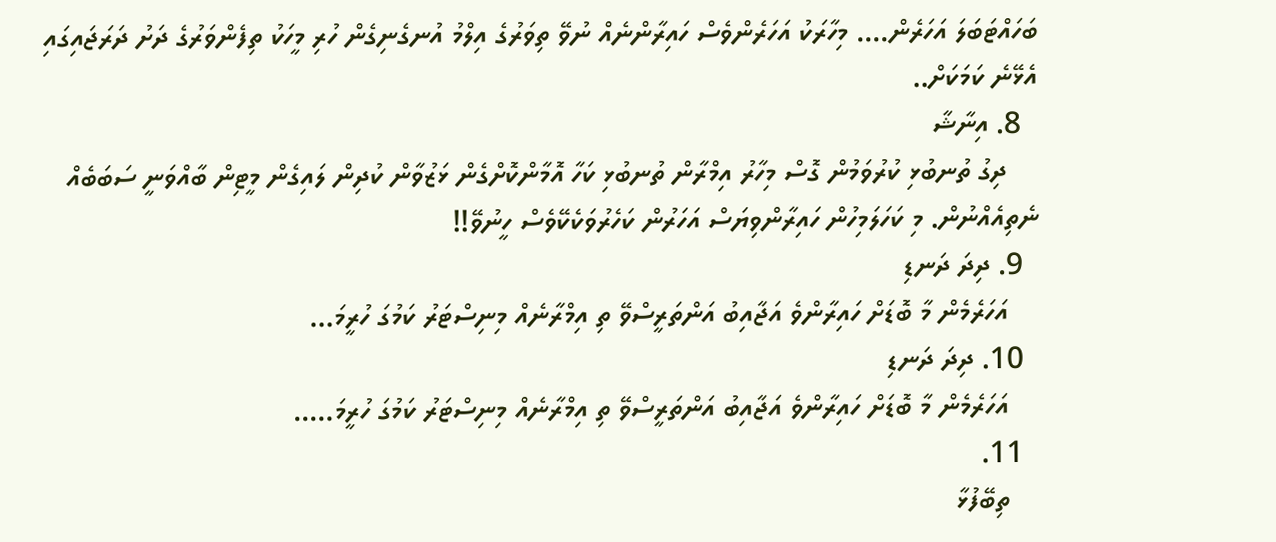ބަހައްޓަބަލަ އަހަރެން.... މިހާރަކު އަހަރެންވެސް ހައިރާންނެއް ނުވޭ ތިވަރުގެ އިލްމު އުނގެނިގެން ހުރި މީހަކު ތިފެންވަރުގެ ދަށު ދަރަޖައިގައި އެޅޭނެ ކަމަކަށް..
  8. އިނާޝާ
    ދިގު ތުނބުޅި ކުރުވަމުން ގޮސް މިހާރު އިމްރާން ތުނބުޅި ކަހާ އޮމާންކޮށްގެން ޅަޒުވާން ކުދިން ލައިގެން މީޓިން ބާއްވަނީ ސަބަބެއް ނެތިއެއްނުން. މި ކަހަލަމިހުން ހައިރާންވިޔަސް އަހަރުން ކަހެރުވަކެކޭވެސް ހީނުވޭ!!
  9. ދިދަ ދަނޑި
    އަހަރެމެން މާ ބޮޑަށް ހައިރާންވެ އަޖާއިބު އަންތަރީސްވޭ ތި އިމްރާނެއް މިނިސްޓަރު ކަމުގަ ހުރީމަ…
  10. ދިދަ ދަނޑި
    އަހަރެމެން މާ ބޮޑަށް ހައިރާންވެ އަޖާއިބު އަންތަރީސްވޭ ތި އިމްރާނެއް މިނިސްޓަރު ކަމުގަ ހުރީމަ…..
  11.
    ތިބޭފުޅާ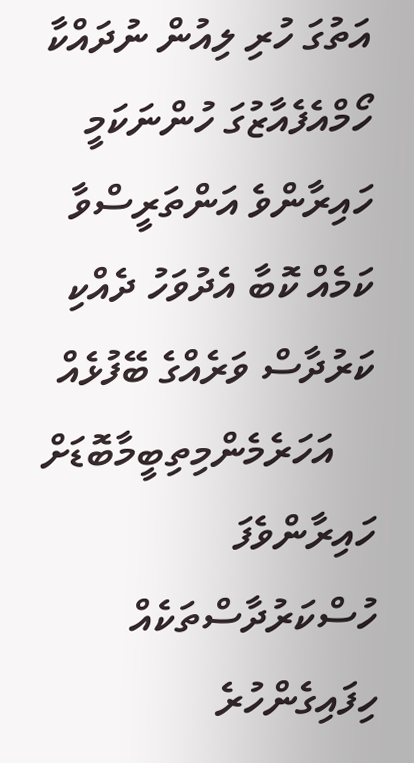އަތުގަ ހުރި ލިއުން ނުދައްކާ ހޯމްއެފެއާޒުގަ ހުންނަކަމީ ހައިރާންވެ އަންތަރީސްވާ ކަމެއް ކޮބާ އެދުވަހު ދެއްކި ކަރުދާސް ވަރެއްގެ ބޭފުޅެއް
    އަހަރެމެންމިތިބީމާބޮޑަށް ހައިރާންވެފަ ހުސްކަރުދާސްތަކެއް ހިފައިގެންހުރެ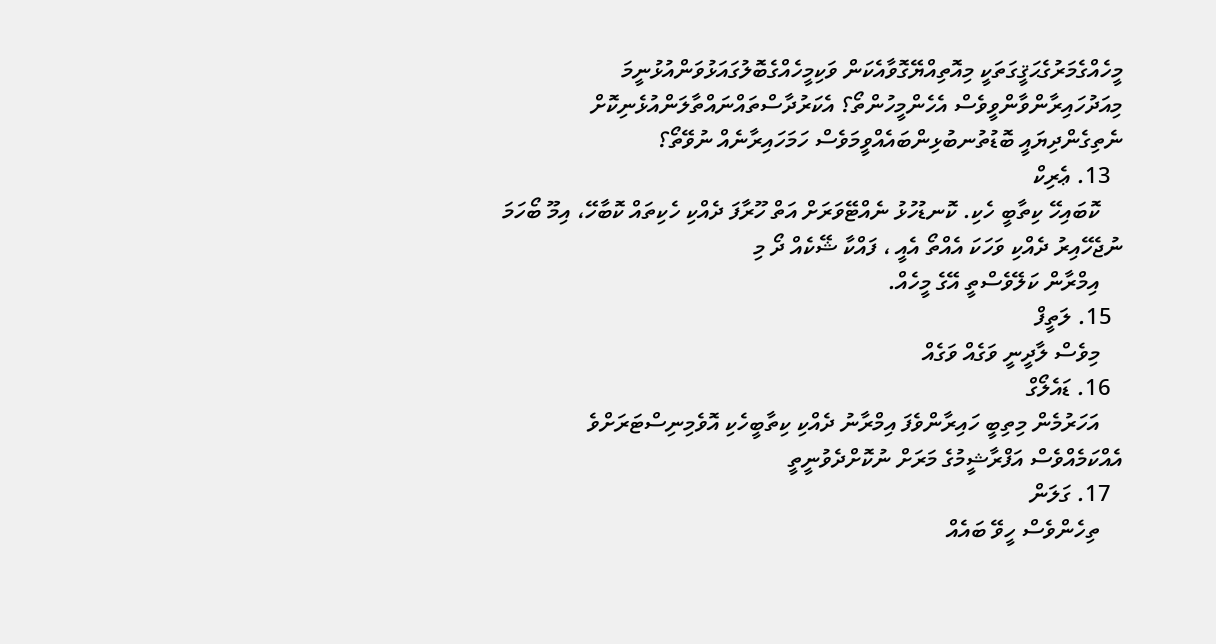މީހެއްގެމަރުގެޙަޤީގަތަކީ މިއޮތިއްޔޭގޮވާއެކަން ވަކިމީހެއްގެބޮލުގައަޅުވަންއުޅުނީމަ މިއަދުހައިރާންވާންވީވެސް އެހެންމީހުންތޯ؟ އެކަރުދާސްތައްނައްތާލަންއުޅެނިކޮށް ނެތިގެންދިޔައީ ބޮޑުތުނބުޅިންބައެއްވީމަވެސް ހަމަހައިރާނެއް ނުވޭތޯ؟
  13. ޢެރިކް
    ކޮބައިހޭ ކިތާބީ ހެކި. ކޮނޑުހުޅު ނެއްޓޭވަރަށް އަތް ހޫރާފަ ދެއްކި ހެކިތައް ކޮބާހޭ، އިމޫ ބޯހަމަ ނުޖެހޭއިރު ދެއްކި ވަހަކަ އެއްތޯ އެއީ ، ފައްކާ ޝޭކެއް ދޯ މި
    އިމްރާން ކަލޭވެސްތީ އޭގެ މީހެއް.
  15. ލަތީފް
    މިވެސް ލާދީނީ ވަގެއް ވަގެއް
  16. ޑައެލޯގް
    އަހަރުމެން މިތިބީ ހައިރާންވެފަ އިމްރާނު ދެއްކި ކިތާބީހެކި އޮވެމިނިސްޓަރަށްވެ އެއްކަމެއްވެސް އަފްރާޝީމުގެ މަރަށް ނުކޮށްދެވުނީތީ
  17. ގަލަން
    ތިހެންވެސް ހީވޭ ބައެއް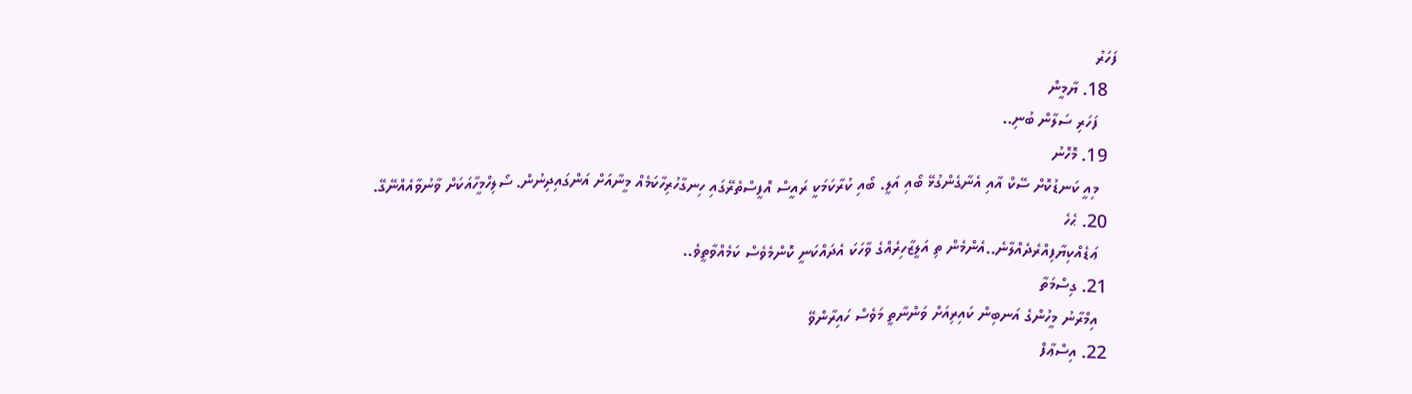ފަހަރު
  18. ޔާމީން
    ފަހަރި ސަލާން ބުނި..
  19. މޮހޮނު
    މިއީ ކަނޑުކޮށް ސޭކް އާއި އެނާގެންގުޅޭ ބޯއި އަލީ. ބޯއި ކުރާކަމަކީ ރައީސް އޮފީސްތެރޭގައި ހިނގާހުރިހާކަމެއް މީނާއަށް އަންގައިދިނުން. ސޯލިހްމީހާއަކަށް ވާނުވާއެއްނޭގޭ.
  20. ޙެހެ
    ޢަޑެއްކިޔާފިއްރެދެއްލާނެ..އެންމެން ތި އަލީޒާހިރެއްގެ ވާހަކަ އެދައްކަނީ ކޮންމެވެސް ކަމެއްވާތީވެ..
  21. ގިސްމަތާ
    އިމްރާނު މީހުންގެ އަނބިން ކައިރިއަށް ވަންނާތީ މަވެސް ހައިރާންވޭ
  22. އިސްޢާފް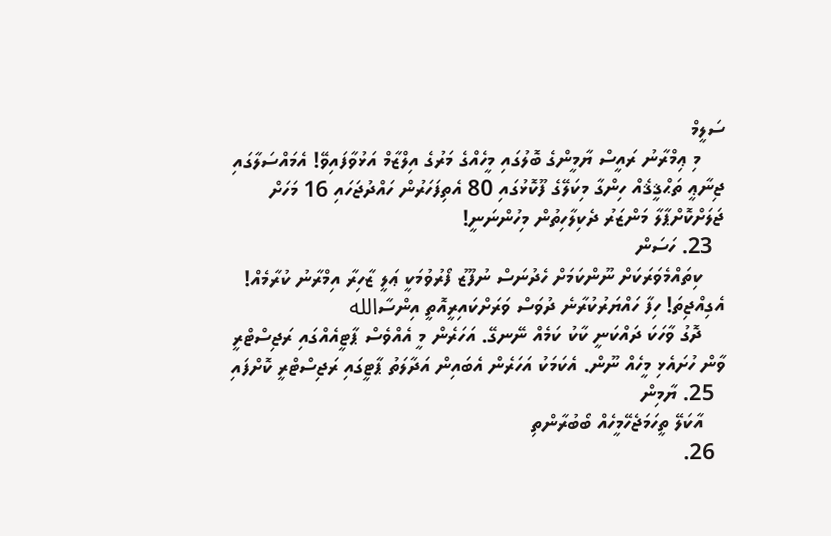ސަލީމް
    މި ޢިމްރާނު ރައީސް ޔާމީންގެ ބޮލުގައި މީހެއްގެ މަރުގެ އިލްޒާމް އަޅުވާފައިވޭ! އެމައްސަލާގައި ޖިނާޢީ ތަޙްޤީޤެއް ހިންގާ މިކަލޭގެ ފޫކޮޅުގައި 80 އެތިފަހަރުން ހައްދުޖަހައި 16 މަހަށް ޖަލަށްކޮށްޕާލާ މަންޒަރު ދެކިލާހިތުން މިހުންނަނީ!
  23. ހަސަން
    ކިތައްމެވަރަކަށް ނޫންކަމަށް ހެދުނަސް ނުފޫޒު ފޯރުވުމަކީ ޢަލީ ޒާހިރާ އިމްރާނު ކުރާމެއް! އެގިއްޖިތަ! ހިފާ ހައްޔަރުކުރާނެ ދުވަސް ވަރަށްކައިރީއޮތީ އިންސާالله
    ދޮގު ވާހަކަ ދައްކަނީ ކާކު ކަމެއް ނޭނގޭ. އަހަރެން މީ އެއްވެސް ޕާޓީއެއްގައި ރަޖިސްޓްރީ ވާން ހުށައެޅި މީހެއް ނޫން. އެކަމަކު އަހަރެން އެބައިން އަދާލަތު ޕާޓީގައި ރަޖިސްޓްރީ ކޮށްފައި
  25. ޔާމިން
    އާކަލޭ ތީހަމަޖެހޭމީހެއް ބޯބުރާންތި
  26.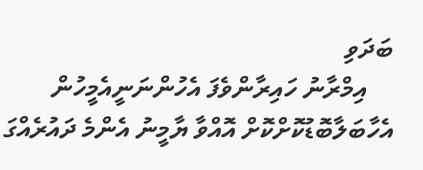ބަދަވި
    އިމްރާނު ހައިރާންވެފަ އެހުންނަނީއެމީހުން އެހާބަލާބޮޑުކޮށްކޮށް އޮއްވާ ޔާމީނު އެންމެ ދައުރެއްގަ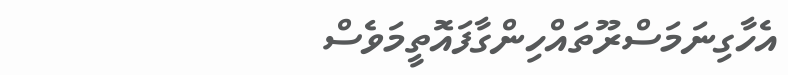އެހާގިނަމަސްރޫތައްހިންގާފައޮތީމަވެސް